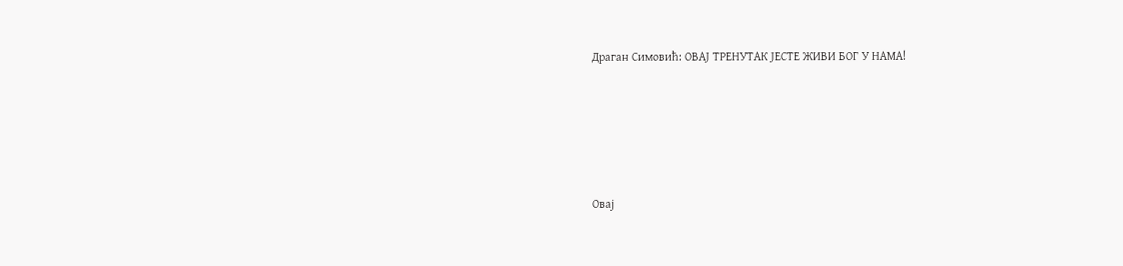Драган Симовић: ОВАЈ ТРЕНУТАК ЈЕСТЕ ЖИВИ БОГ У НАМА!






Овај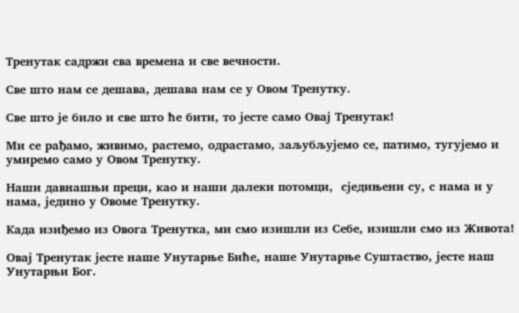Тренутак садржи сва времена и све вечности.

Све што нам се дешава, дешава нам се у Овом Тренутку.

Све што је било и све што ће бити, то јесте само Овај Тренутак!

Ми се рађамо, живимо, растемо, одрастамо, заљубљујемо се, патимо, тугујемо и умиремо само у Овом Тренутку.

Наши давнашњи преци, као и наши далеки потомци,  сједињени су, с нама и у нама, једино у Овоме Тренутку.

Када изиђемо из Овога Тренутка, ми смо изишли из Себе, изишли смо из Живота!

Овај Тренутак јесте наше Унутарње Биће, наше Унутарње Суштаство, јесте наш Унутарњи Бог.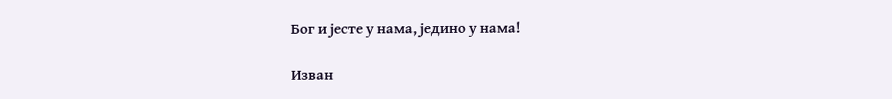Бог и јесте у нама, једино у нама!

Изван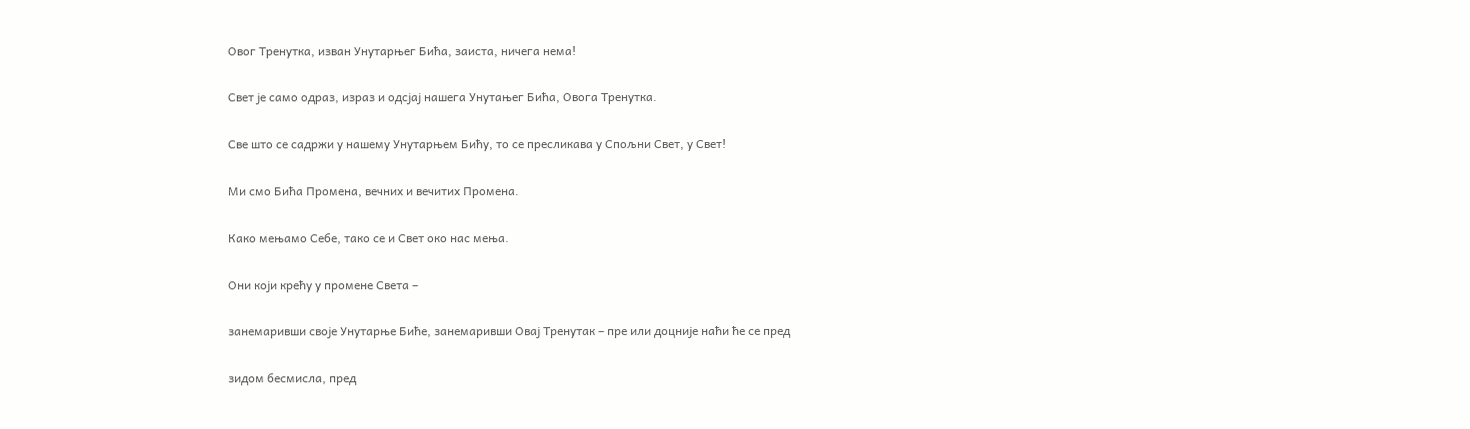Овог Тренутка, изван Унутарњег Бића, заиста, ничега нема!

Свет је само одраз, израз и одсјај нашега Унутањег Бића, Овога Тренутка.

Све што се садржи у нашему Унутарњем Бићу, то се пресликава у Спољни Свет, у Свет!

Ми смо Бића Промена, вечних и вечитих Промена.

Како мењамо Себе, тако се и Свет око нас мења.

Они који крећу у промене Света –

занемаривши своје Унутарње Биће, занемаривши Овај Тренутак – пре или доцније наћи ће се пред

зидом бесмисла, пред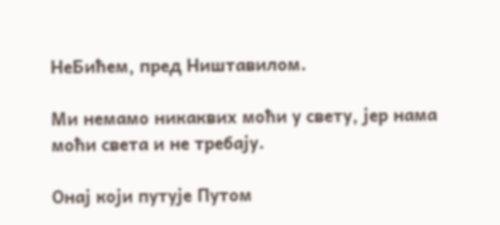НеБићем, пред Ништавилом.

Ми немамо никаквих моћи у свету, јер нама моћи света и не требају.

Онај који путује Путом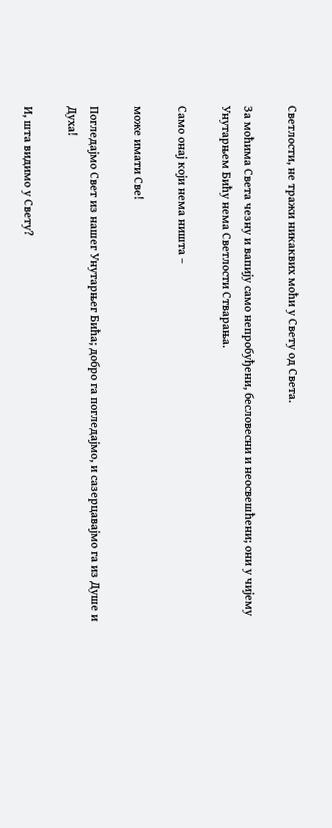Светлости, не тражи никаквих моћи у Свету од Света.

За моћима Света чезну и вапију само непробуђени, бесловесни и неосвешћени; они у чијему Унутарњем Бићу нема Светлости Стварања.

Само онај који нема ништа –

може имати Све!

Погледајмо Свет из нашег Унутарњег Бића; добро га погледајмо, и сазерцавајмо га из Душе и Духа!

И, шта видимо у Свету?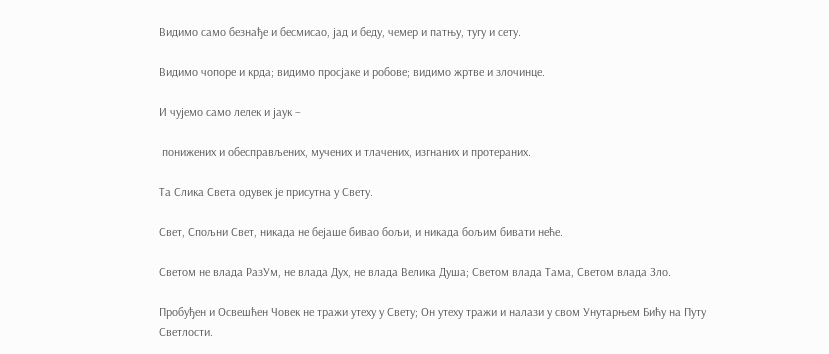Видимо само безнађе и бесмисао, јад и беду, чемер и патњу, тугу и сету.

Видимо чопоре и крда; видимо просјаке и робове; видимо жртве и злочинце.

И чујемо само лелек и јаук –

 понижених и обесправљених, мучених и тлачених, изгнаних и протераних.

Та Слика Света одувек је присутна у Свету.

Свет, Спољни Свет, никада не бејаше бивао бољи, и никада бољим бивати неће.

Светом не влада РазУм, не влада Дух, не влада Велика Душа; Светом влада Тама, Светом влада Зло.

Пробуђен и Освешћен Човек не тражи утеху у Свету; Он утеху тражи и налази у свом Унутарњем Бићу на Путу Светлости.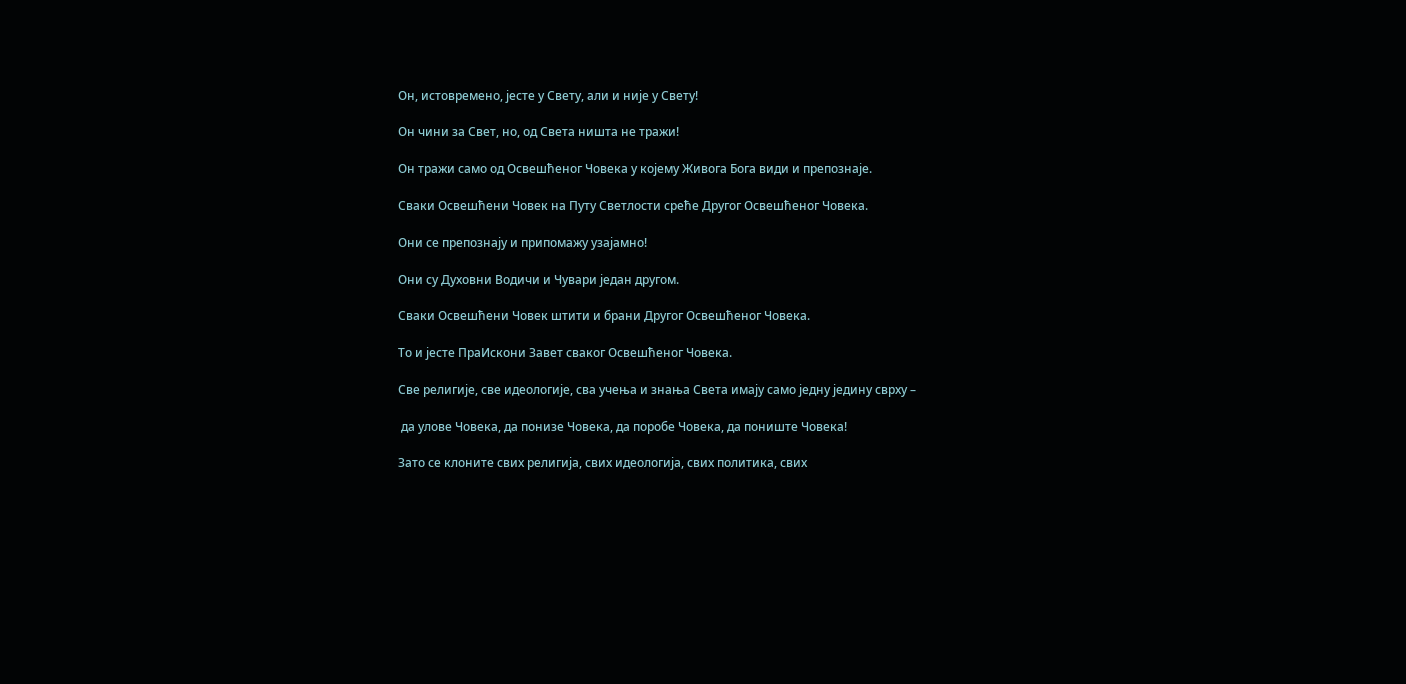Он, истовремено, јесте у Свету, али и није у Свету!

Он чини за Свет, но, од Света ништа не тражи!

Он тражи само од Освешћеног Човека у којему Живога Бога види и препознаје.

Сваки Освешћени Човек на Путу Светлости среће Другог Освешћеног Човека.

Они се препознају и припомажу узајамно!

Они су Духовни Водичи и Чувари један другом.

Сваки Освешћени Човек штити и брани Другог Освешћеног Човека.

То и јесте ПраИскони Завет сваког Освешћеног Човека.

Све религије, све идеологије, сва учења и знања Света имају само једну једину сврху –

 да улове Човека, да понизе Човека, да поробе Човека, да пониште Човека!

Зато се клоните свих религија, свих идеологија, свих политика, свих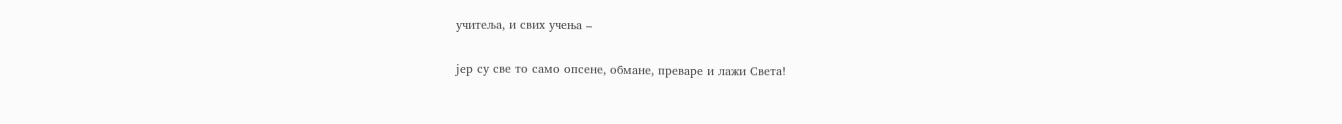учитеља, и свих учења –

јер су све то само опсене, обмане, преваре и лажи Света!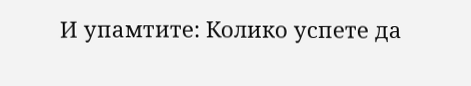И упамтите: Колико успете да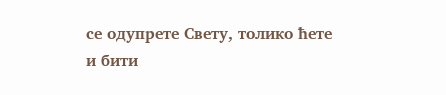се одупрете Свету, толико ћете и бити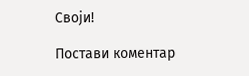Своји!

Постави коментар